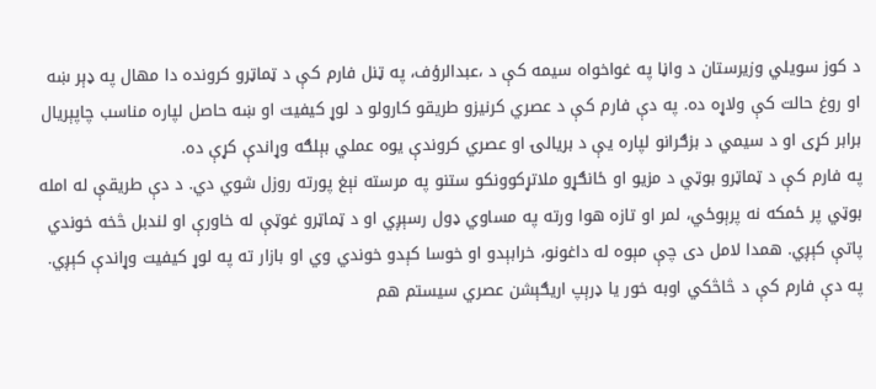د کوز سویلي وزیرستان د واڼا په غواخواه سیمه کې د ،عبدالرؤف، په ټنل فارم کې د ټماټرو کرونده دا مهال په ډېر ښه او روغ حالت کې ولاړه ده. په دې فارم کې د عصري کرنیزو طریقو کارولو د لوړ کیفیت او ښه حاصل لپاره مناسب چاپېریال برابر کړی او د سیمي د بزګرانو لپاره یې د بریالۍ او عصري کروندې یوه عملي بېلګه وړاندې کړې ده.
په فارم کې د ټماټرو بوټي د مزیو او ځانګړو ملاتړکوونکو ستنو په مرسته نېغ پورته روزل شوي دي. د دې طریقې له امله بوټي پر ځمکه نه پرېوځي، لمر او تازه هوا ورته په مساوي ډول رسېږي او د ټماټرو غوټې له خاورې او لندبل څخه خوندي پاتې کېږي. همدا لامل دی چې مېوه له داغونو، خرابېدو او خوسا کېدو خوندي وي او بازار ته په لوړ کیفیت وړاندې کېږي.
په دې فارم کې د څاڅکي اوبه خور یا ډرېپ اریګېشن عصري سیستم هم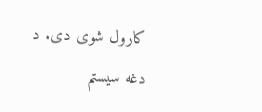کارول شوی دی. د دغه سیستم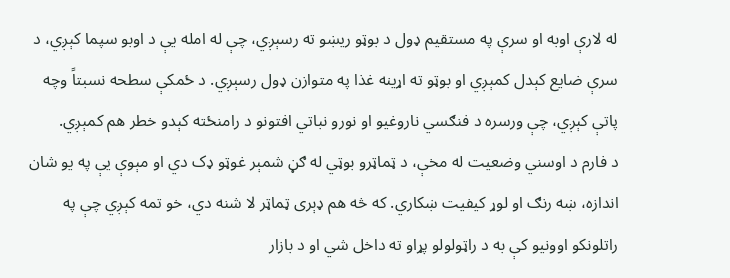له لارې اوبه او سرې په مستقیم ډول د بوټو ریښو ته رسېږي، چې له امله یې د اوبو سپما کېږي، د سرې ضایع کېدل کمېږي او بوټو ته اړینه غذا په متوازن ډول رسېږي. د ځمکې سطحه نسبتاً وچه پاتې کېږي، چې ورسره د فنګسي ناروغیو او نورو نباتي افتونو د رامنځته کېدو خطر هم کمېږي.
د فارم د اوسني وضعیت له مخې، د ټماټرو بوټي له ګڼ شمېر غوټو ډک دي او مېوې یې په یو شان اندازه، ښه رنګ او لوړ کیفیت ښکاري. که څه هم ډېری ټماټر لا شنه دي، خو تمه کېږي چې په راتلونکو اوونیو کې به د راټولولو پړاو ته داخل شي او د بازار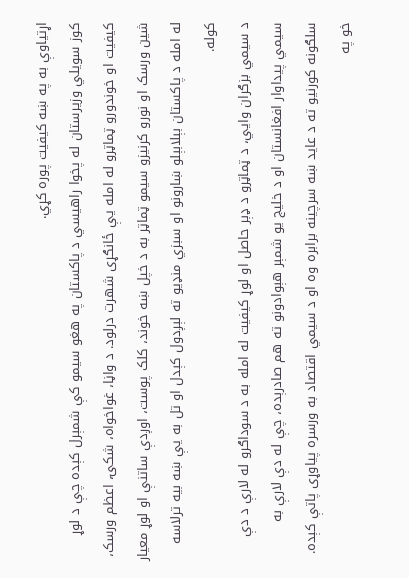اړتیاوې به په ښه کیفیت پوره کړي.
کوز سویلي وزیرستان له پخوا راهیسي د پاکستان په هغو سیمو کې شمېرل کېده چې د لوړ کیفیت او خوندورو ټماټرو له امله یې ځانګړی شهرت درلود. د واڼا، غواخواه، شکۍ، اعظم ورسک، شین ورسک او نورو کرنیزو سیمو ټماټر به د خپل ښه خوند، کلک پوست، اوږدې ساتنې او لوړ معیار له امله د پاکستان بېلابېلو ښارونو او سبزي منډیو ته لېږدول کېدل او تل به یې ښه بیه ترلاسه کوله.
د سیمي بزګران وایي، د ټماټرو د ډېر حاصل او لوړ کیفیت له امله به د سوداګرو له لارې د دې سیمي پیداوار افغانستان او د خلیج یو شمېر هېوادونو ته هم صادرېده، چې له دې لارې به سلګونه کورنیو ته د عاید ښه سرچینه برابره وه او د سیمي اقتصاد به ورسره پیاوړی پاتې کېده.
خو په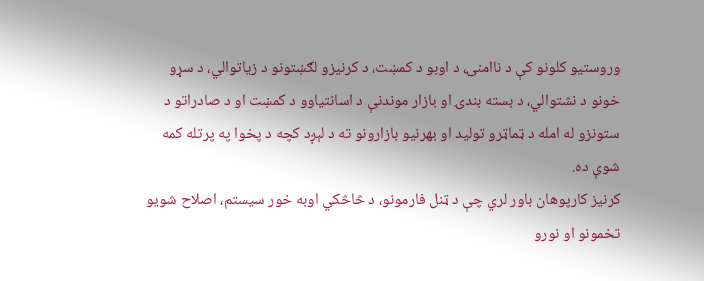وروستیو کلونو کې د ناامنۍ، د اوبو د کمښت، د کرنیزو لګښتونو د زیاتوالي، د سړو خونو د نشتوالي، د بسته بندۍ او بازار موندنې د اسانتیاوو د کمښت او د صادراتو د ستونزو له امله د ټماټرو تولید او بهرنیو بازارونو ته د لېږد کچه د پخوا په پرتله کمه شوې ده.
کرنیز کارپوهان باور لري چې د ټنل فارمونو، د څاڅکي اوبه خور سیستم، اصلاح شویو تخمونو او نورو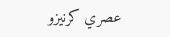عصري کرنیزو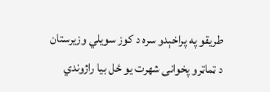طریقو په پراخېدو سره د کوز سویلي وزیرستان د ټماټرو پخوانی شهرت یو ځل بیا راژوندي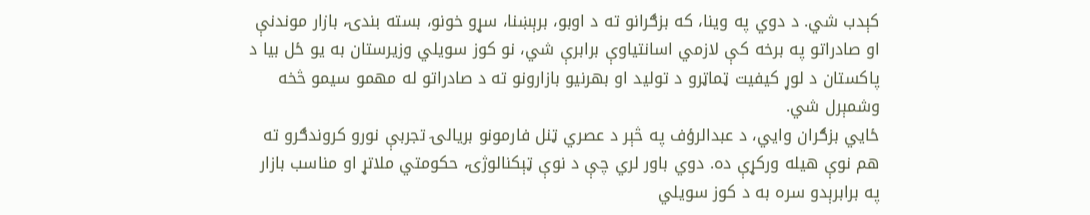کېدب شي. د دوي په وینا، که بزګرانو ته د اوبو، برېښنا، سړو خونو، بسته بندۍ، بازار موندنې او صادراتو په برخه کې لازمي اسانتیاوې برابرې شي، نو کوز سویلي وزیرستان به یو ځل بیا د پاکستان د لوړ کیفیت ټماټرو د تولید او بهرنیو بازارونو ته د صادراتو له مهمو سیمو څخه وشمېرل شي.
ځايي بزګران وايي، د عبدالرؤف په څېر د عصري ټنل فارمونو بریالۍ تجربې نورو کروندګرو ته هم نوې هیله ورکړې ده. دوي باور لري چې د نوې ټېکنالوژۍ، حکومتي ملاتړ او مناسب بازار په برابرېدو سره به د کوز سویلي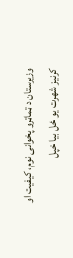وزیرستان د ټماټرو پخوانی نوم، کیفیت او کرنیز شهرت یو ځل بیا خپل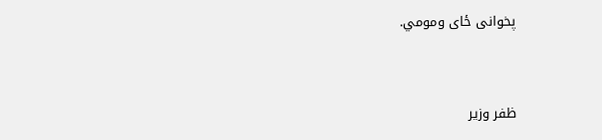پخوانی ځای ومومي.


ظفر وزير